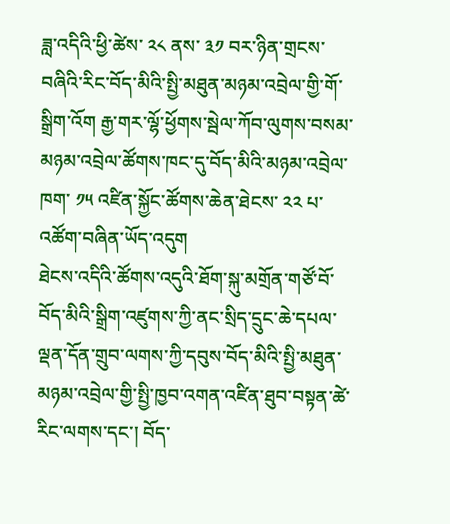ཟླ་འདིའི་ཕྱི་ཚེས་ ༢༨ ནས་ ༣༡ བར་ཉིན་གྲངས་བཞིའི་རིང་བོད་མིའི་སྤྱི་མཐུན་མཉམ་འབྲེལ་གྱི་གོ་སྒྲིག་འོག རྒྱ་གར་ལྷོ་ཕྱོགས་སྦེལ་ཀོབ་ལུགས་བསམ་མཉམ་འབྲེལ་ཚོགས་ཁང་དུ་བོད་མིའི་མཉམ་འབྲེལ་ཁག་ ༡༥ འཛིན་སྐྱོང་ཚོགས་ཆེན་ཐེངས་ ༢༢ པ་འཚོག་བཞིན་ཡོད་འདུག
ཐེངས་འདིའི་ཚོགས་འདུའི་ཐོག་སྐུ་མགྲོན་གཙོ་བོ་བོད་མིའི་སྒྲིག་འཛུགས་ཀྱི་ནང་སྲིད་དྲུང་ཆེ་དཔལ་ལྡན་དོན་གྲུབ་ལགས་ཀྱི་དབུས་བོད་མིའི་སྤྱི་མཐུན་མཉམ་འབྲེལ་གྱི་སྤྱི་ཁྱབ་འགན་འཛིན་ཐུབ་བསྟན་ཚེ་རིང་ལགས་དང་། བོད་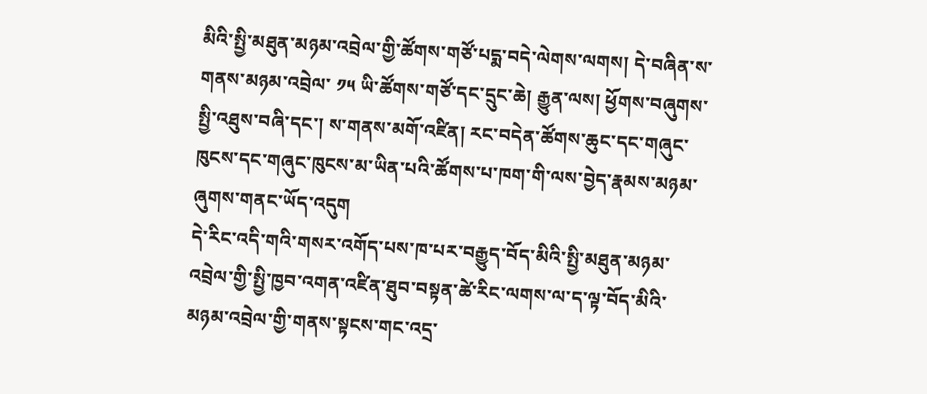མིའི་སྤྱི་མཐུན་མཉམ་འབྲེལ་གྱི་ཚོགས་གཙོ་པདྨ་བདེ་ལེགས་ལགས། དེ་བཞིན་ས་གནས་མཉམ་འབྲེལ་ ༡༥ ཡི་ཚོགས་གཙོ་དང་དྲུང་ཆེ། རྒྱུན་ལས། ཕྱོགས་བཞུགས་སྤྱི་འཐུས་བཞི་དང་། ས་གནས་མགོ་འཛིན། རང་བདེན་ཚོགས་ཆུང་དང་གཞུང་ཁུངས་དང་གཞུང་ཁུངས་མ་ཡིན་པའི་ཚོགས་པ་ཁག་གི་ལས་བྱེད་རྣམས་མཉམ་ཞུགས་གནང་ཡོད་འདུག
དེ་རིང་འདི་གའི་གསར་འགོད་པས་ཁ་པར་བརྒྱུད་བོད་མིའི་སྤྱི་མཐུན་མཉམ་འབྲེལ་གྱི་སྤྱི་ཁྱབ་འགན་འཛིན་ཐུབ་བསྟན་ཚེ་རིང་ལགས་ལ་ད་ལྟ་བོད་མིའི་མཉམ་འབྲེལ་གྱི་གནས་སྟངས་གང་འདྲ་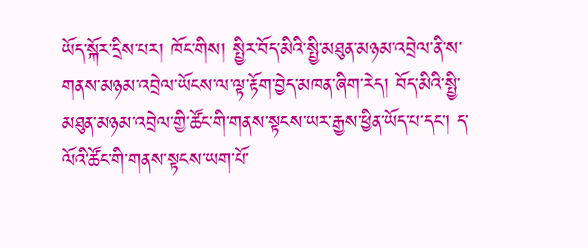ཡོད་སྐོར་དྲིས་པར། ཁོང་གིས། སྤྱིར་བོད་མིའི་སྤྱི་མཐུན་མཉམ་འབྲེལ་ནི་ས་གནས་མཉམ་འབྲེལ་ཡོངས་ལ་ལྟ་རྟོག་བྱེད་མཁན་ཞིག་རེད། བོད་མིའི་སྤྱི་མཐུན་མཉམ་འབྲེལ་གྱི་ཚོང་གི་གནས་སྟངས་ཡར་རྒྱས་ཕྱིན་ཡོད་པ་དང་། ད་ལོའི་ཚོང་གི་གནས་སྟངས་ཡག་པོ་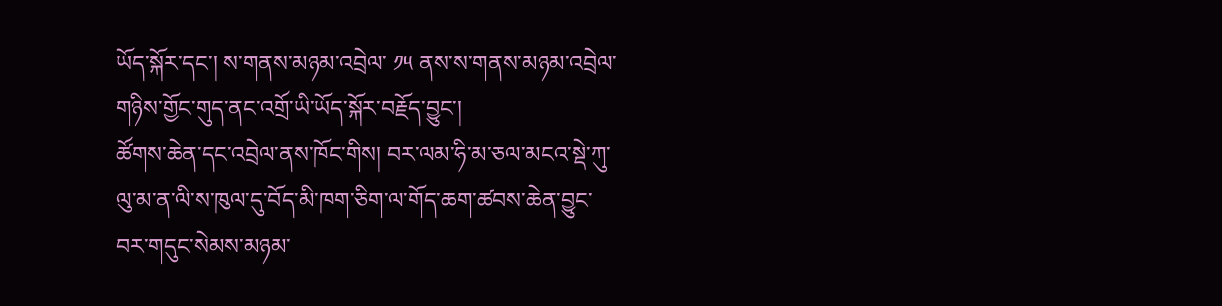ཡོད་སྐོར་དང་། ས་གནས་མཉམ་འབྲེལ་ ༡༥ ནས་ས་གནས་མཉམ་འབྲེལ་གཉིས་གྱོང་གུད་ནང་འགྲོ་ཡི་ཡོད་སྐོར་བརྗོད་བྱུང་།
ཚོགས་ཆེན་དང་འབྲེལ་ནས་ཁོང་གིས། བར་ལམ་ཧི་མ་ཅལ་མངའ་སྡེ་ཀུ་ལུ་མ་ན་ལི་ས་ཁུལ་དུ་བོད་མི་ཁག་ཅིག་ལ་གོད་ཆག་ཚབས་ཆེན་བྱུང་བར་གདུང་སེམས་མཉམ་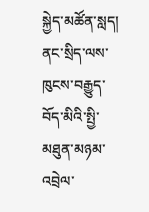སྐྱེད་མཚོན་སླད། ནང་སྲིད་ལས་ཁུངས་བརྒྱུད་བོད་མིའི་སྤྱི་མཐུན་མཉམ་འབྲེལ་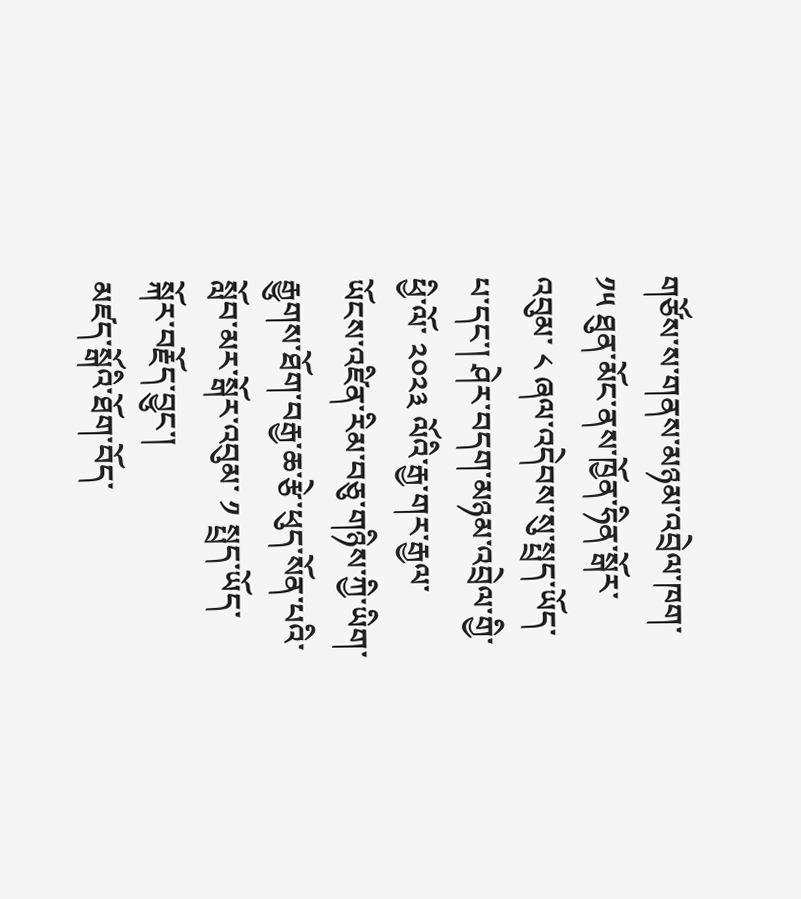གཙོས་ས་གནས་མཉམ་འབྲེལ་ཁག་ ༡༥ ཐུན་མོང་ནས་ཁྱོན་ཧིན་སྒོར་འབུམ་ ༨ ཞལ་འདེབས་སུ་སྤྲད་ཡོད་པ་དང་། ཤེར་བདག་མཉམ་འབྲེལ་གྱི་ཕྱི་ལོ་ ༢༠༢༣ ལོའི་རྒྱ་གར་རྒྱལ་ཡོངས་འཛིན་རིམ་བཅུ་གཉིས་ཀྱི་ཡིག་རྒྱུགས་ཐོག་བརྒྱ་ཆ་རྩེ་ཕུད་སོན་པའི་སློབ་མར་སྒོར་འབུམ་ ༡ སྤྲད་ཡོད་སྐོར་བརྗོད་བྱུང་།
མཛད་སྒོའི་ཐོག་བོད་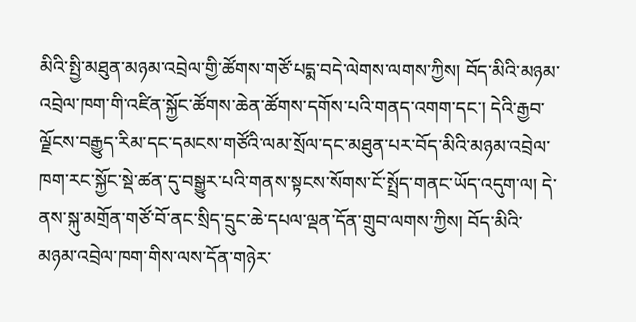མིའི་སྤྱི་མཐུན་མཉམ་འབྲེལ་གྱི་ཚོགས་གཙོ་པདྨ་བདེ་ལེགས་ལགས་ཀྱིས། བོད་མིའི་མཉམ་འབྲེལ་ཁག་གི་འཛིན་སྐྱོང་ཚོགས་ཆེན་ཚོགས་དགོས་པའི་གནད་འགག་དང་། དེའི་རྒྱབ་ལྗོངས་བརྒྱུད་རིམ་དང་དམངས་གཙོའི་ལམ་སྲོལ་དང་མཐུན་པར་བོད་མིའི་མཉམ་འབྲེལ་ཁག་རང་སྐྱོང་སྡེ་ཚན་དུ་བསྒྱུར་པའི་གནས་སྟངས་སོགས་ངོ་སྤྲོད་གནང་ཡོད་འདུག་ལ། དེ་ནས་སྐུ་མགྲོན་གཙོ་བོ་ནང་སྲིད་དྲུང་ཆེ་དཔལ་ལྡན་དོན་གྲུབ་ལགས་ཀྱིས། བོད་མིའི་མཉམ་འབྲེལ་ཁག་གིས་ལས་དོན་གཉེར་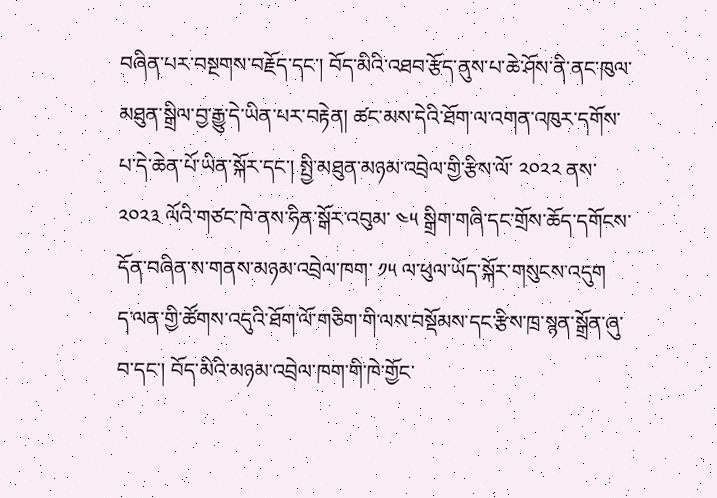བཞིན་པར་བསྔགས་བརྗོད་དང་། བོད་མིའི་འཐབ་རྩོད་ནུས་པ་ཆེ་ཤོས་ནི་ནང་ཁུལ་མཐུན་སྒྲིལ་བྱ་རྒྱུ་དེ་ཡིན་པར་བརྟེན། ཚང་མས་དེའི་ཐོག་ལ་འགན་འཁུར་དགོས་པ་དེ་ཆེན་པོ་ཡིན་སྐོར་དང་། སྤྱི་མཐུན་མཉམ་འབྲེལ་གྱི་རྩིས་ལོ་ ༢༠༢༢ ནས་ ༢༠༢༣ ལོའི་གཙང་ཁེ་ནས་ཧིན་སྒོར་འབུམ་ ༤༥ སྒྲིག་གཞི་དང་གྲོས་ཆོད་དགོངས་དོན་བཞིན་ས་གནས་མཉམ་འབྲེལ་ཁག་ ༡༥ ལ་ཕུལ་ཡོད་སྐོར་གསུངས་འདུག
ད་ལན་གྱི་ཚོགས་འདུའི་ཐོག་ལོ་གཅིག་གི་ལས་བསྡོམས་དང་རྩིས་ཁྲ་སྙན་སྒྲོན་ཞུ་བ་དང་། བོད་མིའི་མཉམ་འབྲེལ་ཁག་གི་ཁེ་གྱོང་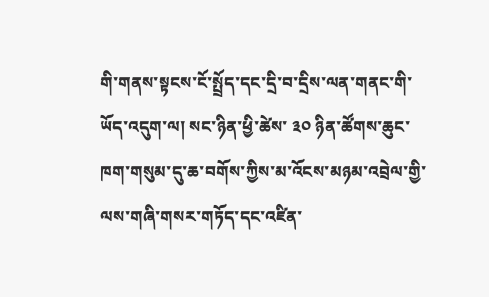གི་གནས་སྟངས་ངོ་སྤྲོད་དང་དྲི་བ་དྲིས་ལན་གནང་གི་ཡོད་འདུག་ལ། སང་ཉིན་ཕྱི་ཚེས་ ༣༠ ཉིན་ཚོགས་ཆུང་ཁག་གསུམ་དུ་ཆ་བགོས་ཀྱིས་མ་འོངས་མཉམ་འབྲེལ་གྱི་ལས་གཞི་གསར་གཏོད་དང་འཛིན་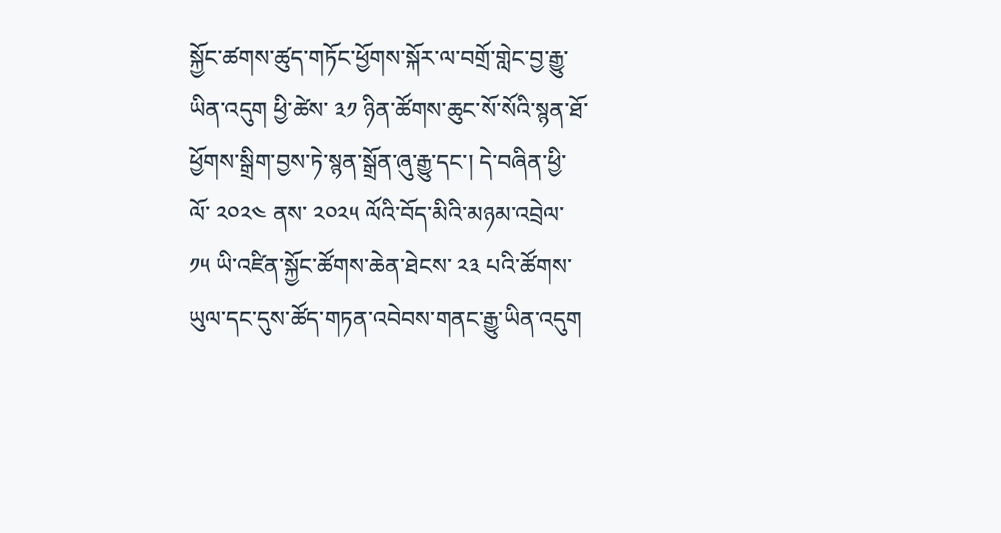སྐྱོང་ཚགས་ཚུད་གཏོང་ཕྱོགས་སྐོར་ལ་བགྲོ་གླེང་བྱ་རྒྱུ་ཡིན་འདུག ཕྱི་ཚེས་ ༣༡ ཉིན་ཚོགས་ཆུང་སོ་སོའི་སྙན་ཐོ་ཕྱོགས་སྒྲིག་བྱས་ཏེ་སྙན་སྒྲོན་ཞུ་རྒྱུ་དང་། དེ་བཞིན་ཕྱི་ལོ་ ༢༠༢༤ ནས་ ༢༠༢༥ ལོའི་བོད་མིའི་མཉམ་འབྲེལ་ ༡༥ ཡི་འཛིན་སྐྱོང་ཚོགས་ཆེན་ཐེངས་ ༢༣ པའི་ཚོགས་ཡུལ་དང་དུས་ཚོད་གཏན་འབེབས་གནང་རྒྱུ་ཡིན་འདུག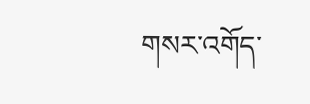གསར་འགོད་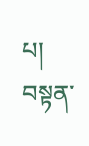པ། བསྟན་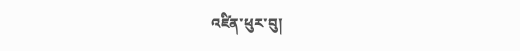འཛིན་ཕུར་བུ།